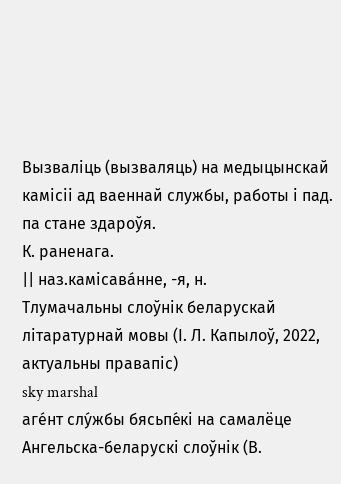Вызваліць (вызваляць) на медыцынскай камісіі ад ваеннай службы, работы і пад. па стане здароўя.
К. раненага.
|| наз.камісава́нне, -я, н.
Тлумачальны слоўнік беларускай літаратурнай мовы (І. Л. Капылоў, 2022, актуальны правапіс)
sky marshal
аге́нт слу́жбы бясьпе́кі на самалёце
Ангельска-беларускі слоўнік (В.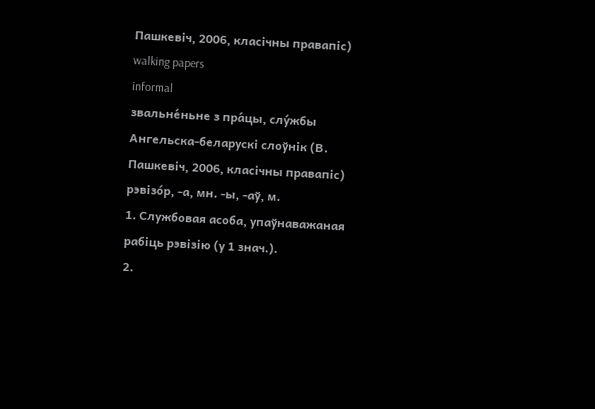Пашкевіч, 2006, класічны правапіс)
walking papers
informal
звальне́ньне з пра́цы, слу́жбы
Ангельска-беларускі слоўнік (В. Пашкевіч, 2006, класічны правапіс)
рэвізо́р, -а, мн. -ы, -аў, м.
1. Службовая асоба, упаўнаважаная рабіць рэвізію (у 1 знач.).
2.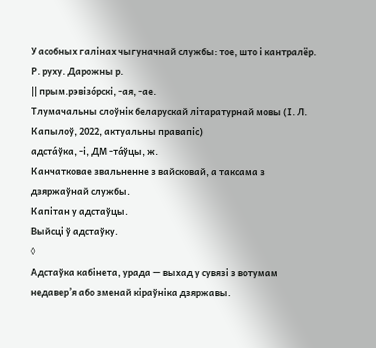У асобных галінах чыгуначнай службы: тое, што і кантралёр. Р. руху. Дарожны р.
|| прым.рэвізо́рскі, -ая, -ае.
Тлумачальны слоўнік беларускай літаратурнай мовы (І. Л. Капылоў, 2022, актуальны правапіс)
адста́ўка, -і, ДМ -та́ўцы, ж.
Канчатковае звальненне з вайсковай, а таксама з дзяржаўнай службы.
Капітан у адстаўцы.
Выйсці ў адстаўку.
◊
Адстаўка кабінета, урада — выхад у сувязі з вотумам недавер’я або зменай кіраўніка дзяржавы.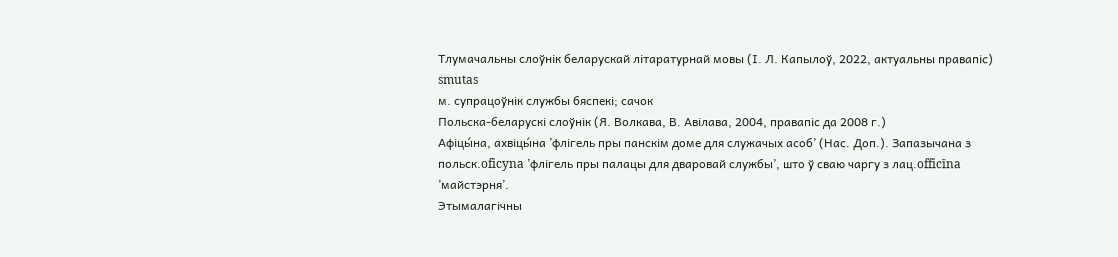Тлумачальны слоўнік беларускай літаратурнай мовы (І. Л. Капылоў, 2022, актуальны правапіс)
smutas
м. супрацоўнік службы бяспекі; сачок
Польска-беларускі слоўнік (Я. Волкава, В. Авілава, 2004, правапіс да 2008 г.)
Афіцы́на, ахвіцы́на ’флігель пры панскім доме для служачых асоб’ (Нас. Доп.). Запазычана з польск.oficyna ’флігель пры палацы для дваровай службы’, што ў сваю чаргу з лац.officīna ’майстэрня’.
Этымалагічны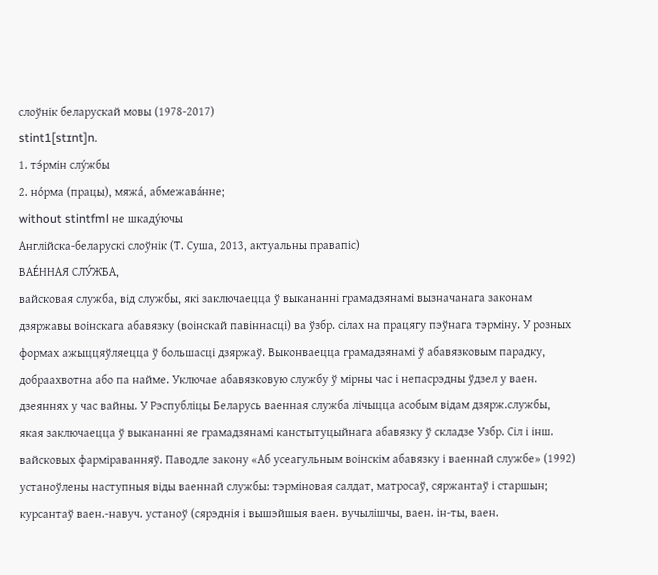слоўнік беларускай мовы (1978-2017)
stint1[stɪnt]n.
1. тэ́рмін слу́жбы
2. но́рма (працы), мяжа́, абмежава́нне;
without stintfml не шкаду́ючы
Англійска-беларускі слоўнік (Т. Суша, 2013, актуальны правапіс)
ВАЕ́ННАЯ СЛУ́ЖБА,
вайсковая служба, від службы, які заключаецца ў выкананні грамадзянамі вызначанага законам дзяржавы воінскага абавязку (воінскай павіннасці) ва ўзбр. сілах на працягу пэўнага тэрміну. У розных формах ажыццяўляецца ў большасці дзяржаў. Выконваецца грамадзянамі ў абавязковым парадку, добраахвотна або па найме. Уключае абавязковую службу ў мірны час і непасрэдны ўдзел у ваен. дзеяннях у час вайны. У Рэспубліцы Беларусь ваенная служба лічыцца асобым відам дзярж.службы, якая заключаецца ў выкананні яе грамадзянамі канстытуцыйнага абавязку ў складзе Узбр. Сіл і інш. вайсковых фарміраванняў. Паводле закону «Аб усеагульным воінскім абавязку і ваеннай службе» (1992) устаноўлены наступныя віды ваеннай службы: тэрміновая салдат, матросаў, сяржантаў і старшын; курсантаў ваен.-навуч. устаноў (сярэднія і вышэйшыя ваен. вучылішчы, ваен. ін-ты, ваен.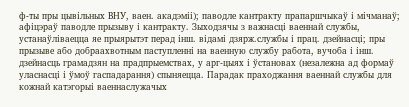ф-ты пры цывільных ВНУ, ваен. акадэміі); паводле кантракту прапаршчыкаў і мічманаў; афіцэраў паводле прызыву і кантракту. Зыходзячы з важнасці ваеннай службы, устанаўліваецца яе прыярытэт перад інш. відамі дзярж.службы і прац. дзейнасці; пры прызыве або добраахвотным паступленні на ваенную службу работа, вучоба і інш. дзейнасць грамадзян на прадпрыемствах, у арг-цыях і ўстановах (незалежна ад формаў уласнасці і ўмоў гаспадарання) спыняецца. Парадак праходжання ваеннай службы для кожнай катэгорыі ваеннаслужачых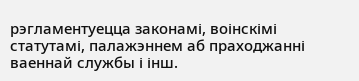рэгламентуецца законамі, воінскімі статутамі, палажэннем аб праходжанні ваеннай службы і інш.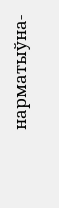нарматыўна-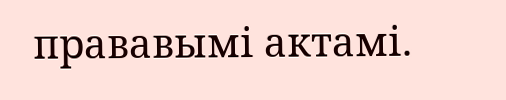прававымі актамі.